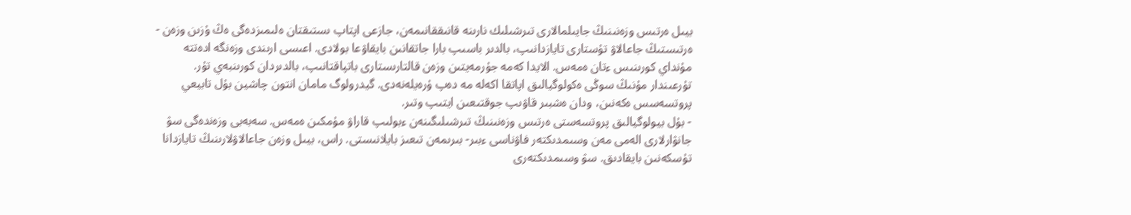بيىل ەرتىس وزەنىنىڭ جايىلمالارى تىرشىلىك نارىنە قانىققانىمەن، جازعى اپتاپ ىستىقتان ەلىمىزدەگى ەڭ ۇزىن وزەن - ەرتىستىڭ جاعالاۋ تۇستارى تايازدانىپ، بالدىر باسىپ بارا جاتقانىن بايقاۋعا بولادى. اعىسى ارىندى وزەنگە ادەتتە مۇنداي كورىنىس ءتان ەمەس. الايدا كەمە جۇرمەيتىن وزەن قالتارىستارى باتپاقتانىپ، بالدىردان كورىنبەي تۇر.
تۇرعىندار مۇنىڭ سوڭى ەكولوگيالىق اپاتقا اكەلە مە دەپ ۇرەيلەنەدى. گيدرولوگ مامان انتون چاشين بۇل تابيعي پروتسەسس ەكەنىن، ودان ەشبىر قاۋىپ جوقتىعىن ايتىپ وتىر.
- بۇل بيولوگيالىق پروتسەستى ەرتىس وزەنىنىڭ تىرشىلىگىنەن ءبولىپ قاراۋ مۇمكىن ەمەس. سەبەبى وزەندەگى سۋ جانۋارلارى الەمى مەن وسىمدىكتەر فاۋناسى ءبىر- بىرىمەن تىعىز بايلانىستى. راس، بيىل وزەن جاعالاۋلارىنىڭ تايازدانا تۇسكەنىن بايقادىق. سۋ وسىمدىكتەرى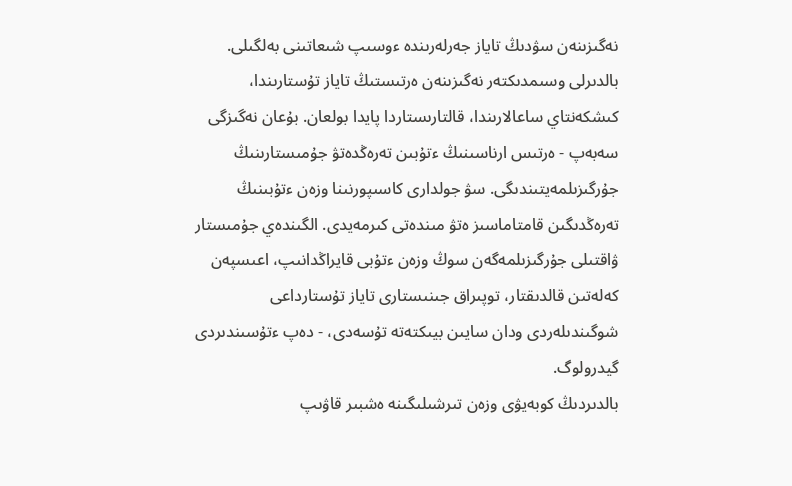نەگىزىنەن سۋدىڭ تاياز جەرلەرىندە ءوسىپ شىعاتىنى بەلگىلى. بالدىرلى وسىمدىكتەر نەگىزىنەن ەرتىستىڭ تاياز تۇستارىندا، كىشكەنتاي ساعالارىندا، قالتارىستاردا پايدا بولعان. بۇعان نەگىزگى سەبەپ - ەرتىس ارناسىنىڭ ءتۇبىن تەرەڭدەتۋ جۇمىستارىنىڭ جۇرگىزىلمەيتىندىگى. سۋ جولدارى كاسىپورنىنا وزەن ءتۇبىنىڭ تەرەڭدىگىن قامتاماسىز ەتۋ مىندەتى كىرمەيدى. الگىندەي جۇمىستار ۋاقتىلى جۇرگىزىلمەگەن سوڭ وزەن ءتۇبى قايراڭدانىپ، اعىسپەن كەلەتىن قالدىقتار، توپىراق جىنىستارى تاياز تۇستارداعى شوگىندىلەردى ودان سايىن بيىكتەتە تۇسەدى، - دەپ ءتۇسىندىردى گيدرولوگ.
بالدىردىڭ كوبەيۋى وزەن تىرشىلىگىنە ەشبىر قاۋىپ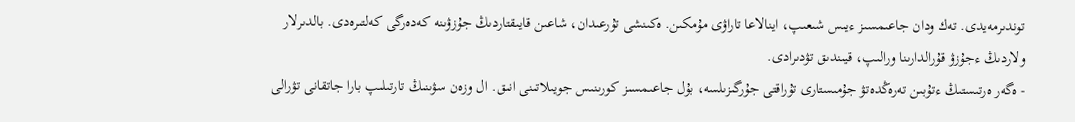توندىرمەيدى. تەك ودان جاعىمسىز ءيىس شىعىپ، اينالاعا تاراۋى مۇمكىن. ەكىنشى تۇرعىدان، شاعىن قايىقتاردىڭ جۇزۋىنە كەدەرگى كەلتىرەدى. بالدىرلار ولاردىڭ ءجۇزۋ قۇرالدارىنا ورالىپ، قيىندىق تۋدىرادى.
- ەگەر ەرتىستىڭ ءتۇبىن تەرەڭدەتۋ جۇمىستارى تۇراقتى جۇرگىزىلسە، بۇل جاعىمسىز كورىنىس جويىلاتىنى انىق. ال وزەن سۋىنىڭ تارتىلىپ بارا جاتقانى تۋرالى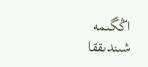اڭگىمە شىندىققا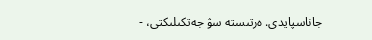جاناسپايدى. ەرتىستە سۋ جەتكىلىكتى، -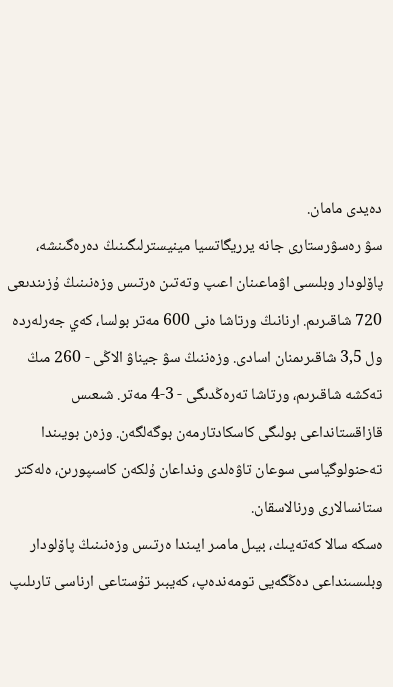دەيدى مامان.
سۋ رەسۋرستارى جانە يرريگاتسيا مينيسترلىگىنىڭ دەرەگىنشە، پاۆلودار وبلىسى اۋماعىنان اعىپ وتەتىن ەرتىس وزەنىنىڭ ۇزىندىعى 720 شاقىرىم. ارنانىڭ ورتاشا ەنى 600 مەتر بولسا، كەي جەرلەردە ول 3,5 شاقىرىمنان اسادى. وزەننىڭ سۋ جيناۋ الاڭى - 260 مىڭ تەكشە شاقىرىم، ورتاشا تەرەڭدىگى - 3-4 مەتر. شىعىس قازاقستانداعى بولىگى كاسكادتارمەن بوگەلگەن. وزەن بويىندا تەحنولوگياسى سوعان تاۋەلدى ونداعان ۇلكەن كاسىپورىن، ەلەكتر ستانسالارى ورنالاسقان.
ەسكە سالا كەتەيىك، بيىل مامىر ايىندا ەرتىس وزەنىنىڭ پاۆلودار وبلىسىنداعى دەڭگەيى تومەندەپ، كەيبىر تۇستاعى ارناسى تارىلىپ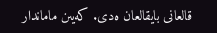قالعانى بايقالعان ەدى. كەيىن ماماندار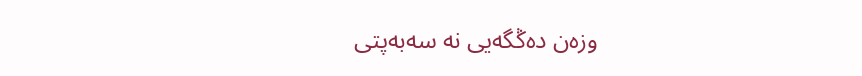وزەن دەڭگەيى نە سەبەپتى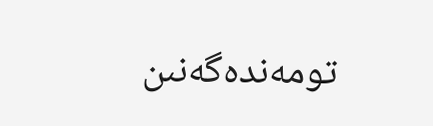تومەندەگەنىن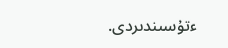ءتۇسىندىردى.